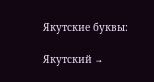Якутские буквы:

Якутский →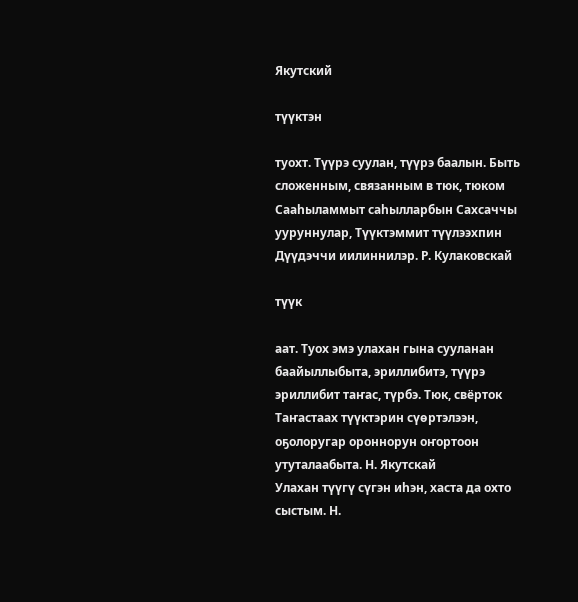Якутский

түүктэн

туохт. Түүрэ суулан, түүрэ баалын. Быть сложенным, связанным в тюк, тюком
Сааһыламмыт саһылларбын Сахсаччы ууруннулар, Түүктэммит түүлээхпин Дүүдэччи иилиннилэр. Р. Кулаковскай

түүк

аат. Туох эмэ улахан гына сууланан баайыллыбыта, эриллибитэ, түүрэ эриллибит таҥас, түрбэ. Тюк, свёрток
Таҥастаах түүктэрин сүөртэлээн, оҕолоругар ороннорун оҥортоон утуталаабыта. Н. Якутскай
Улахан түүгү сүгэн иһэн, хаста да охто сыстым. Н.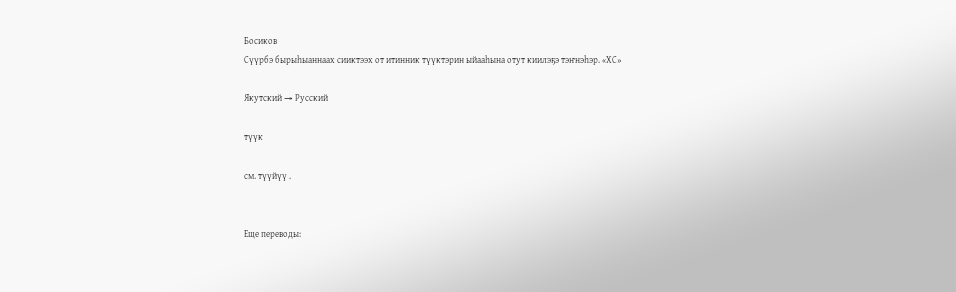Босиков
Сүүрбэ бырыһыаннаах сииктээх от итинник түүктэрин ыйааһына отут киилэҕэ тэҥнэһэр. «ХС»

Якутский → Русский

түүк

см. түүйүү .


Еще переводы: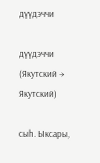дүүдэччи

дүүдэччи (Якутский → Якутский)

сыһ. Ыксары,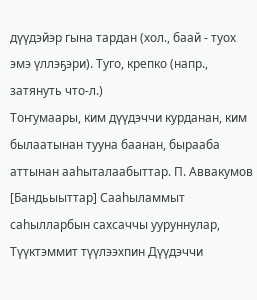дүүдэйэр гына тардан (хол., баай - туох эмэ үллэҕэри). Туго, крепко (напр., затянуть что-л.)
Тоҥумаары, ким дүүдэччи курданан, ким былаатынан тууна баанан, бырааба аттынан ааһыталаабыттар. П. Аввакумов
[Бандьыыттар] Сааһыламмыт саһылларбын сахсаччы ууруннулар, Түүктэммит түүлээхпин Дүүдэччи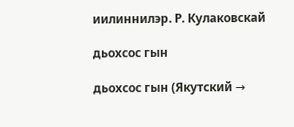иилиннилэр. Р. Кулаковскай

дьохсос гын

дьохсос гын (Якутский →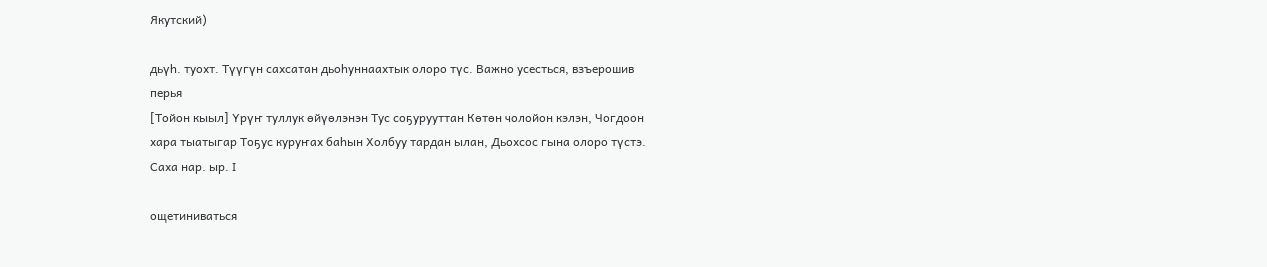Якутский)

дьүһ. туохт. Түүгүн сахсатан дьоһуннаахтык олоро түс. Важно усесться, взъерошив перья
[Тойон кыыл] Үрүҥ туллук өйүөлэнэн Тус соҕурууттан Көтөн чолойон кэлэн, Чогдоон хара тыатыгар Тоҕус куруҥах баһын Холбуу тардан ылан, Дьохсос гына олоро түстэ. Саха нар. ыр. I

ощетиниваться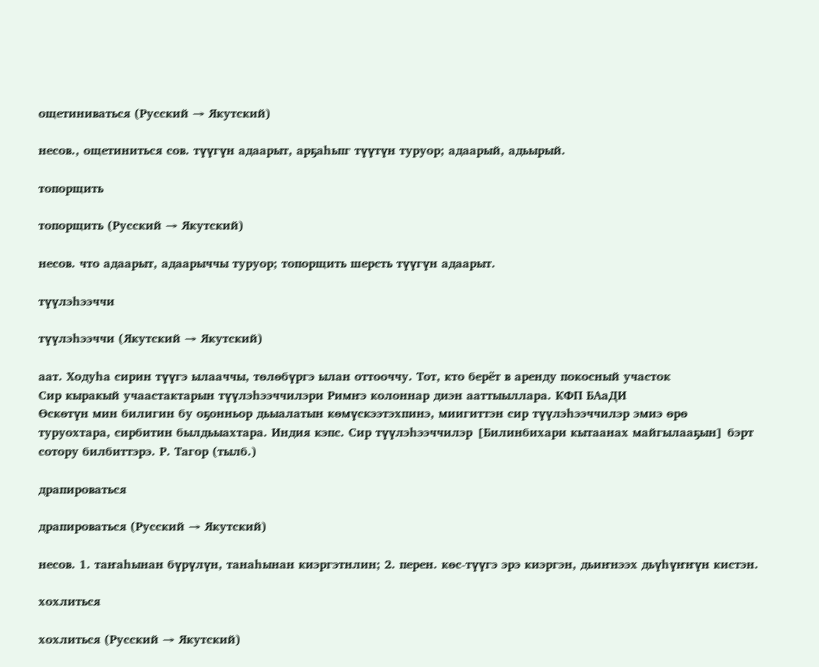ощетиниваться (Русский → Якутский)

несов., ощетиниться сов. түүгүн адаарыт, арҕаһьпг түүтүн туруор; адаарый, адьырый.

топорщить

топорщить (Русский → Якутский)

несов. что адаарыт, адаарыччы туруор; топорщить шерсть түүгүн адаарыт.

түүлэһээччи

түүлэһээччи (Якутский → Якутский)

аат. Ходуһа сирин түүгэ ылааччы, төлөбүргэ ылан оттооччу. Тот, кто берёт в аренду покосный участок
Сир кыракый учаастактарын түүлэһээччилэри Римҥэ колоннар диэн ааттыыллара. КФП БАаДИ
Өскөтүн мин билигин бу оҕонньор дьыалатын көмүскээтэхпинэ, миигиттэн сир түүлэһээччилэр эмиэ өрө туруохтара, сирбитин былдьыахтара. Индия кэпс. Сир түүлэһээччилэр [Билинбихари кытаанах майгылааҕын] бэрт сотору билбиттэрэ. Р. Тагор (тылб.)

драпироваться

драпироваться (Русский → Якутский)

несов. 1. таҥаһынан бүрүлүн, танаһынан киэргэтнлин; 2. перен. көс-түүгэ эрэ киэргэн, дьиҥнээх дьүһүҥҥүн кистэн.

хохлиться

хохлиться (Русский → Якутский)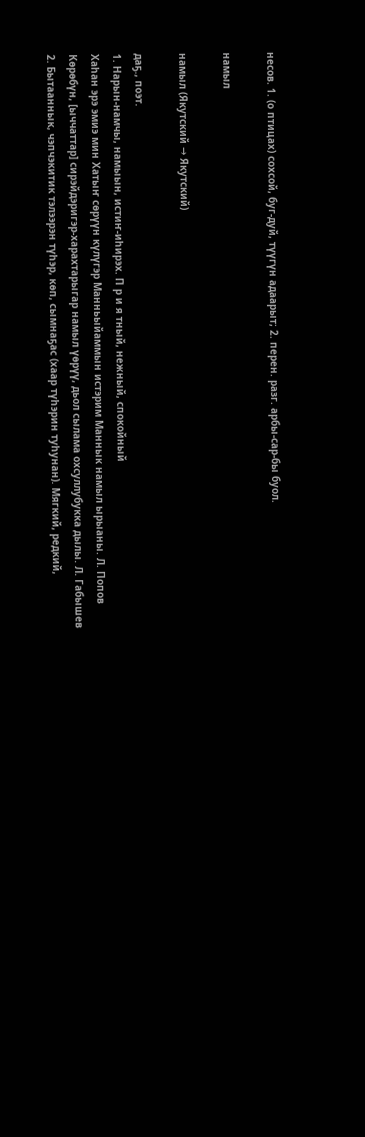несов. 1. (о птицах) сохсой, буг-дуй, түүгүн адаарыт; 2. перен. разг. арбы-сар-бы буол.

намыл

намыл (Якутский → Якутский)

даҕ., поэт.
1. Нарын-намчы, намыын, истиҥ-иһирэх. П р и я тный, нежный, спокойный
Хаһан эрэ эмиэ мин Хатыҥ сөрүүн күлүгэр Манньыйаммын истэрим Маннык намыл ырыаны. Л. Попов
Көрөбүн, [ыччаттар] сирэйдэригэр-харахтарыгар намыл үөрүү, дьол сылама охсуллубукка дылы. Л. Габышев
2. Бытааннык, чэпчэкитик тэлээрэн түһэр, көп, сымнаҕас (хаар түһэрин туһунан). Мягкий, редкий,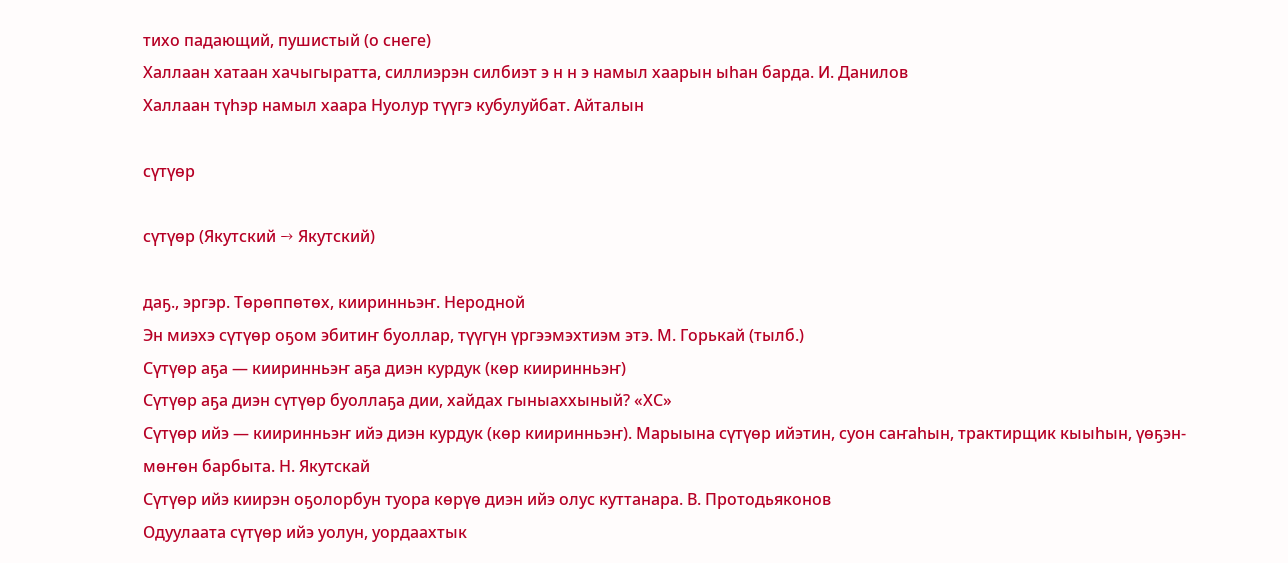тихо падающий, пушистый (о снеге)
Халлаан хатаан хачыгыратта, силлиэрэн силбиэт э н н э намыл хаарын ыһан барда. И. Данилов
Халлаан түһэр намыл хаара Нуолур түүгэ кубулуйбат. Айталын

сүтүөр

сүтүөр (Якутский → Якутский)

даҕ., эргэр. Төрөппөтөх, кииринньэҥ. Неродной
Эн миэхэ сүтүөр оҕом эбитиҥ буоллар, түүгүн үргээмэхтиэм этэ. М. Горькай (тылб.)
Сүтүөр аҕа — кииринньэҥ аҕа диэн курдук (көр кииринньэҥ)
Сүтүөр аҕа диэн сүтүөр буоллаҕа дии, хайдах гыныаххыный? «ХС»
Сүтүөр ийэ — кииринньэҥ ийэ диэн курдук (көр кииринньэҥ). Марыына сүтүөр ийэтин, суон саҥаһын, трактирщик кыыһын, үөҕэн-мөҥөн барбыта. Н. Якутскай
Сүтүөр ийэ киирэн оҕолорбун туора көрүө диэн ийэ олус куттанара. В. Протодьяконов
Одуулаата сүтүөр ийэ уолун, уордаахтык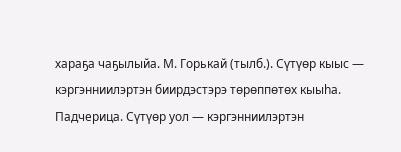хараҕа чаҕылыйа. М. Горькай (тылб.). Сүтүөр кыыс — кэргэнниилэртэн биирдэстэрэ төрөппөтөх кыыһа. Падчерица. Сүтүөр уол — кэргэнниилэртэн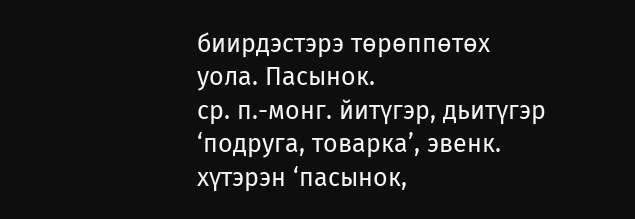биирдэстэрэ төрөппөтөх уола. Пасынок.
ср. п.-монг. йитүгэр, дьитүгэр ‘подруга, товарка’, эвенк. хүтэрэн ‘пасынок,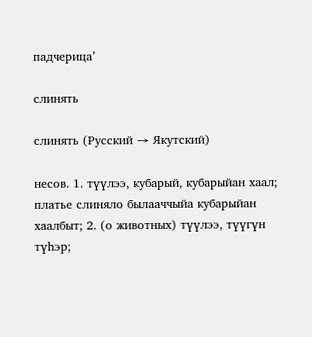падчерица’

слинять

слинять (Русский → Якутский)

несов. 1. түүлээ, кубарый, кубарыйан хаал; платье слиняло былааччыйа кубарыйан хаалбыт; 2. (о животных) түүлээ, түүгүн түһэр;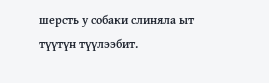шерсть у собаки слиняла ыт түүтүн түүлээбит.